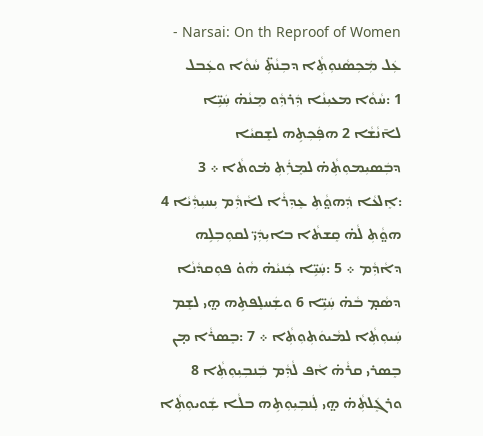Narsai: On th Reproof of Women - ܥܲܠ ܡܲܟܼܣܵܢܘܼܬܼܵܐ ܕܒܼܢܵܬܼ̈ ܚܵܘܵܐ ܘܥܲܒܠ
1 :ܚܵܘܵܐ ܡܥܝܼܢܵܐ ܕܲܪܕܼܵܘ ܡܸܢܵܗ̇ ܚܲܝܹ̈ܐ ܠܐ̄ܢܵܫܵܐ 2 ܗܦܲܟܼܬܹܗ ܠܫܸܩܝܵܐ ܕܒܲܣܝܼܡܘܼܬܼܵܗ̇ ܠܡܸܪܲܬܼ ܡ̇ܘܬܵܐ ܀ 3 :ܐܸܠܥܵܐ ܕܲܗܘ̤ܵܬܼ ܥܸܕܼܪܵܐ ܠܐܵܕܼܵܡ ܝܼܚܝܼܕܼܵܝܵܐ 4 ܗܘ̤ܵܬܼ ܠܵܗ̇ ܩܸܫܬܵܐ ܒܐܝܼܕܲܝ̈ ܠܩܘܼܒܼܠܹܗ ܕܐܵܕܼܵܡ ܀ 5 :ܚܲܝܹ̈ܐ ܟܲܢܝܵܗ̇ ܗܵܘ̇ ܦܘܼܩܕܵܢܵܐ ܕܣܵܡ̣ ܒܵܗ̇ ܚܲܝܹ̈ܐ 6 ܘܫܲܚܠܸܦܬܹܗ ܗ̤ܝ ܠܫܸܡ ܚܲܝܘܼܬܼܵܐ ܠܡܵܝܘܿܬܼܘܼܬܼܵܐ ܀ 7 :ܒܸܣܪܵܐ ܡ̣ܢ ܒܸܣܪܝ ܩܪܵܗ̇ ܐܵܦ ܠܵܕܼܵܡ ܒܲܢܒܼܝܼܘܼܬܼܵܐ 8 ܘܪܓܸܿܠܬܼܵܗ̇ ܗ̤ܝ ܠܲܢܒܼܝܼܘܼܬܹܗ ܒܠܵܐ ܫܲܘܝܘܼܬܼܵܐ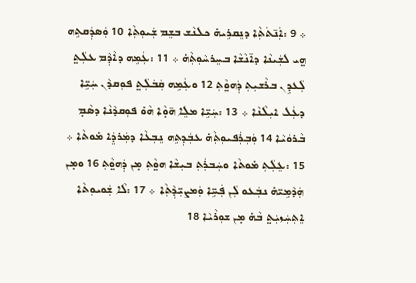܀ 9 :ܐܲܢ̄ܬܿܬܼܵܐ ܕܢܸܩܪܹܝܗ̇ ܟܠܢܵܫ ܒܫܸܡ ܫܲܝܘܼܬܼܵܐ 10 ܘܲܣܕܲܩܬܹܗ ܗ̤ܝ ܠܫܲܝܢܵܐ ܕܐ̄ܢܵܫܵܐ ܒܚܸܪܚܵܘܼܬܼܵܗ̇ ܀ 11 :ܥܲܡܹܗ ܕܐܵܕܼܵܡ ܥܠܲܬ̤ ܠܲܥܕܹܢ ܒܪܵܫܝܼܬܼ ܕܲܗܘ̤ܵܬܼ 12 ܘܥܲܡܹܗ ܩܲܒܿܠܲܬ̤ ܦܘܼܩܕܵܢ ܚܲܝܹ̈ܐ ܕܥܲܠ ܐܝܼܠܵܢܵܐ ܀ 13 :ܚܲܝܹ̈ܐ ܡܠܸܐ ܗ̄ܘ̣ܵܐ ܗܵܘ̇ ܦܘܼܩܕܵܢܵܐ ܕܣܵܡ̣ ܒܵܪܘܿܝܵܐ 14 ܘܲܒܼܪܲܦܝܘܼܬܼܵܗ̇ ܥܒܲܕܼܬܹܗ ܢܸܒܼܥܵܐ ܕܡܲܪܕܸܿܐ ܡ̇ܘܬܵܐ ܀ 15 :ܥܸܠܲܬܼ ܡ̇ܘܬܵܐ ܘܚܲܒܪܲܬܼ ܒܝܼܫܵܐ ܗܘ̤ܵܬܼ ܡ̣ܢ ܕܲܗܘ̤ܵܬܼ 16 ܘܡ̣ܢ ܗܲܕܵܡܹܝ̈ܗ̇ ܢܒܲܥܘ ܠܲܢ ܦܲܚܹ̈ܐ ܘܲܡܨܝܼ̈ܕܼܵܬܼܵܐ ܀ 17 :ܠܵܐ ܫܲܘܝܘܼܬܵܐ ܐܸܬܼܚܲܙܝܲܬ̤ ܒܵܗ̇ ܡ̣ܢ ܫܘܼܪܵܝܵܐ 18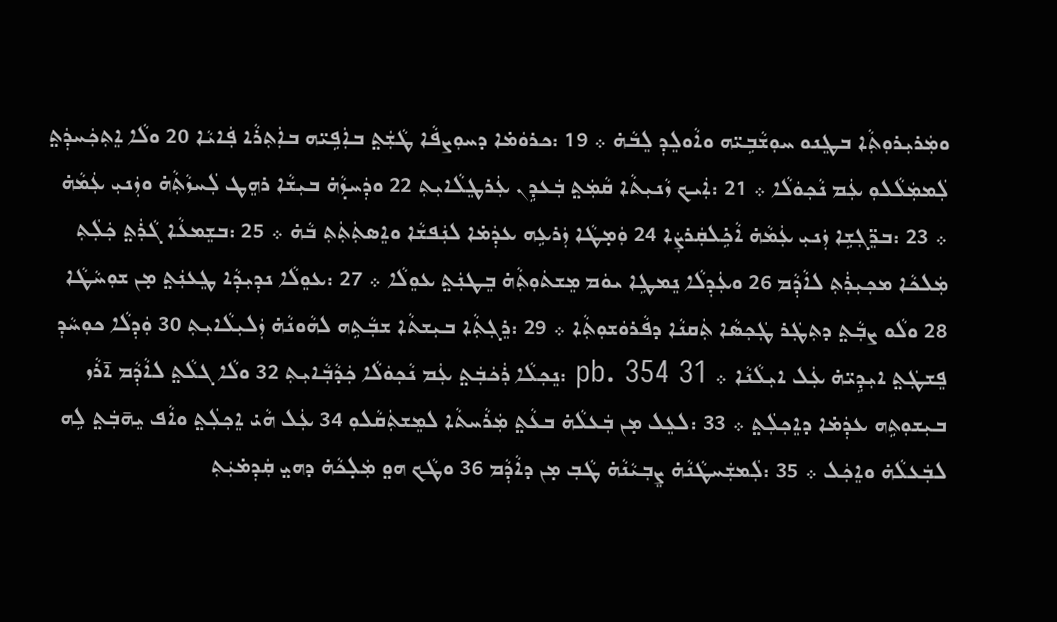ܘܡܲܪܝܼܪܘܼܬܼܵܐ ܒܛܸܢܘ ܚܘܼܫܵܒܹܝ̈ܗ ܘܐܵܘܠܸܕܼ ܠܸܒܵܗ̇ ܀ 19 :ܟܪܘܿܡ̇ܐ ܕܚܘܼܨܦܵܐ ܛܵܫܲܬ̤ ܒܐܲܦܹܝ̈ܗ ܒܐܲܬܼܪܵܐ ܦܲܐܝܵܐ 20 ܘܠܵܐ ܐܸܬܼܟܲܚܕܲܬ̤ ܠܲܡܡܲܠܵܠܘܼ ܥܲܡ ܢܵܟܼܘܿܠܵܐ ܀ 21 :ܐܲܝܟ ܙܵܢܝܼܬܵܐ ܩܵܡܲܬ̤ ܒܲܥܕܹܢ ܥܲܪܛܸܠܵܐܝܼܬܼ 22 ܘܕܲܚܙ̣ܵܗ̇ ܒܝܼܫܵܐ ܪܗܸܛ ܠܲܚܙܵܬܼܵܗ̇ ܘܙܲܢܝܼ ܥܲܡܵܗ̇ ܀ 23 :ܒܪܸ̈ܓܼܫܹܐ ܙܲܢܝܼ ܥܲܡܵܗ̇ ܐܵܟܹ̇ܠܩܲܪܨܲܐ 24 ܘܲܡ̣ܛܵܐ ܙܲܪܥܹܗ ܥܕܲܡ̇ܐ ܠܢܲܦܫܵܐ ܘܐܸܣܬܲܬܲܬܼ ܒܵܗ̇ ܀ 25 :ܒܫܸܡܥܵܐ ܓܵܪܲܬ̤ ܟܲܠܲܬܼ ܡܲܠܟܵܐ ܡܟܼܝܼܪܲܬܼ ܠܐܵܕܼܵܡ 26 ܘܥܲܕܼܠܵܐ ܢܸܡܛܹܐ ܝܘܿܡ ܡܸܫܬܿܘܼܬܼܵܗ̇ ܒܸܛܢܲܬ̤ ܥܘܸܠܵܐ ܀ 27 :ܥܘܸܠܵܐ ܢܕܼܝܼܕܼܵܐ ܛܸܥܢܲܬ̤ ܡ̣ܢ ܫܘܼܚܵܛܵܐ 28 ܘܠܵܘ ܨܒܼܵܬ̤ ܕܬܼܛܲܪ ܛܲܟܼܣܵܐ ܬܲܩܢܵܐ ܕܦܵܪܘܿܫܘܼܬܼܵܐ ܀ 29 :ܪܸܓܼܬܼܵܐ ܒܝܼܫܬܵܐ ܫܒܼܵܬܹܗ ܠܗܵܘܢܵܗ̇ ܙܲܠܝܼܠܵܐܝܼܬܼ 30 ܘܲܕܼܠܵܐ ܟܘܼܚܵܕܼ ܦܸܫܛܲܬ̤ ܐܝܼܕܹܝ̈ܗ̇ ܥܲܠ ܐܝܼܠܵܢܵܐ ܀ pb. 354 31 :ܢܸܟܼܠܵܐ ܪܲܟܿܒܲܬ̤ ܥܲܡ ܢܵܟܼܘܿܠܵܐ ܟܲܕܵܒܼܵܐܝܼܬܼ 32 ܘܠܵܐ ܓܠܵܬ̤ ܠܐܵܕܼܵܡ ܐ̄ܪܵܙ ܒܝܼܫܘܼܬܹܗ ܥܕܲܡ̇ܐ ܕܐܸܟܼܠܲܬ̤ ܀ 33 :ܠܥܸܠ ܡ̣ܢ ܒܲܥܠܵܗ̇ ܒܥܵܬ̤ ܡܲܪܵܚܬܵܐ ܠܡܸܫܬܲܩܵܠܘܼ 34 ܥܲܠ ܗܵܝ̇ ܐܸܟܼܠܲܬ̤ ܘܐܵܦ ܝܸܗ̄ܒܲܬ̤ ܠܹܗ ܠܒܲܥܠܵܗ̇ ܘܐܸܟܲܠ ܀ 35 :ܠܲܡܫܲܚܛܵܢܵܗ̇ ܨܸܒܼܝܵܢܵܗ̇ ܛܵܒܼ ܡ̣ܢ ܕܐܵܕܼܵܡ 36 ܘܛܵܟ ܗܘ̤ ܡܲܠ̣ܟܵܗ̇ ܕܗܝ̤ ܩܲܕܼܡ̇ܝܲܬܼ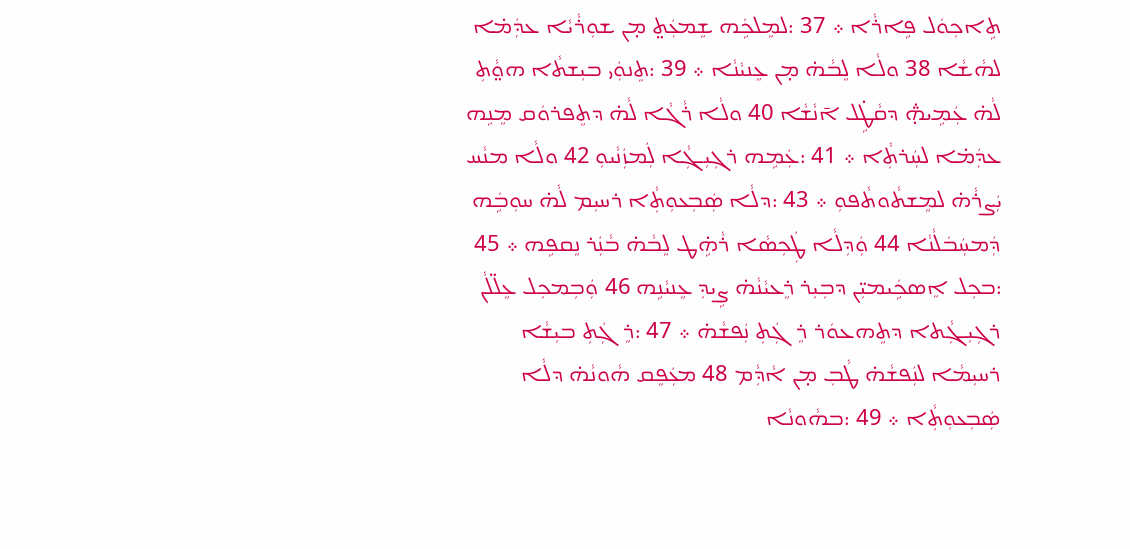ܬܹܐܟܼܘܿܠ ܦܹܐܪܵܐ ܀ 37 :ܠܡܸܠܟܹܿܗ ܫܸܡܥܲܬ̤ ܡ̣ܢ ܫܘܼܪܵܝܵܐ ܥܕܲܡ̇ܐ ܠܗܵܫܵܐ 38 ܘܠܵܐ ܠܸܒܵܗ̇ ܡ̣ܢ ܥܸܢܝܵܢܵܐ ܀ 39 :ܬܸܢܘܲܝ ܒܝܼܫܬܵܐ ܗܘ̤ܵܬܼ ܠܵܗ̇ ܥܲܡܹܞ ܕܩܵܛܹ̇ܠ ܐ̄ܢܵܫܵܐ 40 ܘܠܵܐ ܪܵܓܵܐ ܠܵܗ̇ ܕܬܸܦܪܘܿܩ ܡܸܢܹܗ ܥܕܲܡ̇ܐ ܠܚܲܪܬܼܵܐ ܀ 41 :ܥܲܡܹܗ ܪܓܼܝܼܓܼܵܐ ܠܲܡܙܲܢܵܝܘܼ 42 ܘܠܵܐ ܡܢܵܚ ܝܲܨܪܵܗ̇ ܠܡܸܫܬܵܘܬܵܦܘܼ ܀ 43 :ܕܠܵܐ ܣܲܒܼܥܘܼܬܼܵܐ ܪܚܝܼܡ ܠܵܗ̇ ܚܘܼܒܹܿܗ ܕܲܡܚܲܒܿܠܵܢܵܐ 44 ܘܲܕܼܠܵܐ ܛܲܟܼܣܵܐ ܪܵܗܹ̇ܛ ܠܸܒܵܗ̇ ܒܵܢܲܪ ܢܸܩܦܹܗ ܀ 45 :ܒܟܼܠ ܐܸܣܟܹܿܝܡܝܼ̈ܢ ܕܒܼܝܼܪ ܪܸܥܝܵܢܵܗ̇ ܨܹܝܕܼ ܥܸܢܝܵܢܹܗ 46 ܘܲܒܼܡܟܼܠ ܥܸܠ̈ܠܵܢ ܪܓܼܝܼܓܼܵܬܐ ܕܬܸܗܥܘܿܪ ܪܸܓܲܬܼ ܢܲܦܫܵܗ̇ ܀ 47 :ܪܸܓܲܬܼ ܒܝܼܫܵܐ ܪܚܝܼܡܵܐ ܠܢܲܦܫܵܗ̇ ܛܵܒܼ ܡ̣ܢ ܐܵܕܼܵܡ 48 ܡܥܲܦܸܩ ܗܵܘܢܵܗ̇ ܕܠܵܐ ܣܲܒܼܥܘܼܬܼܵܐ ܀ 49 :ܒܗܵܘܢܵܐ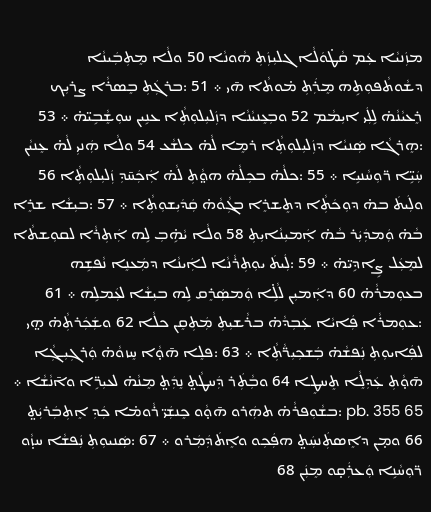ܡܙܲܢܝܵܐ ܥܲܡ ܩܵܛ̇ܘܿܠܵܐ ܓܠܝܼܙܲܬܼ ܗܵܘܢܵܐ 50 ܘܠܵܐ ܡܸܬܼܒܲܝܢܵܐ ܕܫܵܘܬܵܦܘܼܬܹܗ ܡܸܪܲܬܼ ܡ̇ܘܬܵܐ ܗ̄ܝ ܀ 51 :ܒܪܓܲܬܼ ܒܸܣܪܵܐ ܨܪܝܼܟ ܪܸܥܝܵܢܵܗ̇ ܠܹܠܲܝ ܐܝܼܡܵܡ 52 ܘܒܼܥܸܢܝܵܢܵܐ ܕܙܲܠܝܼܠܘܼܬܼܵܐ ܥܢܹܝܢ ܚܘܼܫܸܵܒܹܝ̈ܗ̇ ܀ 53 :ܗܸܪܓܵܐ ܣܲܢܝܵܐ ܕܙܲܠܝܼܠܘܼܬܼܵܐ ܪܡܸܐ ܠܵܗ̇ ܟܠܫܵܥ 54 ܘܠܵܐ ܗܲܢܝܼ ܠܵܗ̇ ܥܸܢܝܵܢ ܚܲܝܹ̈ܐ ܪ̈ܘܼܚܵܢܝܹܐ ܀ 55 :ܟܠܵܗ̇ ܒܟܼܠܵܗ̇ ܗܘ̤ܵܬܼ ܠܵܗ̇ ܐܲܟܲܚ̄ܕܼ ܙܲܠܝܼܠܘܼܬܼܵܐ 56 ܘܠܲܝܬܿ ܒܗ̇ ܕܘܼܟܿܬܼܵܐ ܕܬܸܫܪܸܐ ܒܓܼܵܘܵܗ̇ ܩܲܕܿܝܼܫܘܼܬܼܵܐ ܀ 57 :ܒܝܼܫܵܐ ܫܪܸܐ ܒܵܗ̇ ܘܲܡܕܲܝܲܪ ܒܵܗ̇ ܐܲܡܝܼܢܵܐܝܼܬܼ 58 ܘܠܵܐ ܝܵܗܹ̇ܒܼ ܠܹܗ ܐܲܬܼܪܵܐ ܠܩܘܼܫܬܵܐ ܠܡܸܥܲܠ ܨܹܐܕܹܝ̈ܗ̇ ܀ 59 :ܠܲܝܬܿ ܝܘܼܬܼܪܵܢܵܐ ܠܐܲܝܢܵܐ ܕܡܲܥܢܸܐ ܢܵܦܫܹܗ ܒܥܘܼܡܪܵܗ̇ 60 ܕܐܲܡܝܼܢ ܠܵܠܹ̇ܐ ܘܲܡܣܲܪܸܩ ܠܹܗ ܒܝܼܫܵܐ ܠܥܲܡܠܹܗ ܀ 61 :ܥܘܼܡܪܵܐ ܦܲܐܝܵܐ ܥܲܒܼܕܵܗ̇ ܒܪܵܫܝܼܬܼ ܡܲܬܼܩܸܢ ܟܠܵܐ 62 ܘܫܲܟܲܪܬܼܵܗ̇ ܗ̤ܝ ܠܦܲܐܝܘܼܬܼ ܢܲܦܫܵܗ̇ ܒܲܫܟܼܝܼܪ̈ܵܬܼܵܐ ܀ 63 :ܦܠܸܐ ܗ̄ܘ̣ܵܐ ܚܸܙܘܵܗ̇ ܘܲܪܓܼܝܼܓܼܵܐ ܗ̄ܘ̣ܵܬܼ ܥܲܕܼܠܸܵܐ ܬܸܚܛܸܐ 64 ܘܒܼܵܬܲܪ ܕܲܚܛܵܬ̤ ܢܸܕܲܬ̤ ܡܸܢܵܗ̇ ܠܥܝܼܪܹ̈ܐ ܘܐ̄ܢܵܫܵܐ ܀ pb. 355 65 :ܒܫܵܘܼܦܪܵܗ̇ ܬܗܲܪܘ ܗ̄ܘ̣ܵܘ ܟܸܢܫܲܝ̈ ܪܵܘܡ̇ܐ ܟܲܕܼ ܐܸܬܼܒܲܪܝܲܬ̤ 66 ܘܡ̣ܢ ܕܐܸܣܬܲܢܚܲܬ̤ ܗܦܲܟܼܘ ܘܐܸܬܿܕܲܡܲܪܘ ܀ 67 :ܣܲܢܝܘܼܬܼ ܢܲܦܫܵܐ ܚܙ̣ܵܘ ܪ̈ܘܼܚܵܢܹܐ ܘܲܥܪܲܩ̣ܘ ܡܸܢܲܢ 68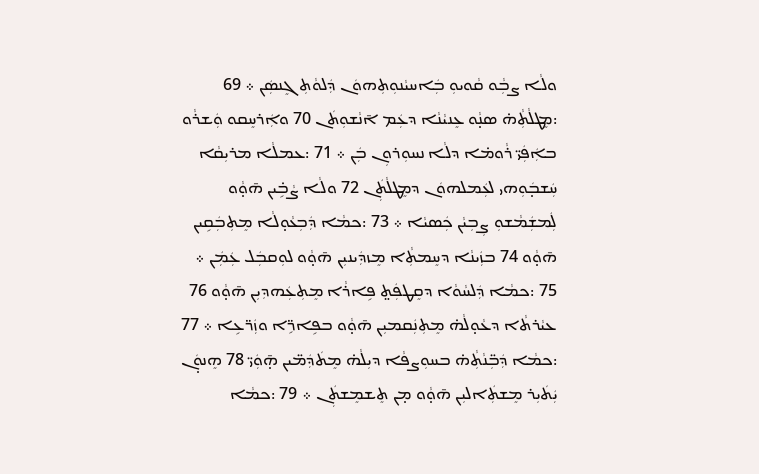ܘܠܵܐ ܨܒܼܵܘ ܩܵܘܝܘܼ ܒܲܐܚܝܵܢܘܼܬܼܗܘܿܢ ܕܲܠܘܵܬܼ ܓܸܢܣܲܢ ܀ 69 :ܡܸܛܠܵܬܼܵܗ̇ ܣܢ̣ܵܘ ܥܸܢܝܵܢܵܐ ܕܥܲܡ ܐ̄ܢܵܫܘܼܬܿܢ 70 ܘܐܲܪܚܸܩܘ ܘܲܫܪܵܘ ܒܐܲܦܲܝ̈ ܪܵܘܡ̇ܐ ܕܠܵܐ ܢܚܘܼܪܘܼܢ ܒܲܢ ܀ 71 :ܥܡܠܵܐ ܡܪܝܼܩܵܐ ܚܲܫܒ̣ܿܘܼܗܝ ܠܥܲܡܠܗܘܿܢ ܕܡܸܛܠܵܬܲܢ 72 ܘܠܵܐ ܨܵܒܹ̇ܝܢ ܗ̄ܘ̣ܵܘ ܠܲܡܫܲܡܵܫܘܼ ܨܼܒܼܝܵܢ ܟܲܣܝܵܐ ܀ 73 :ܟܡܵܐ ܕܲܒܼܥܵܘ̣ܠܵܐ ܡܸܬܼܒܲܩܹܝܢ ܗ̄ܘ̣ܵܘ 74 ܒܙܲܝܢܵܐ ܕܚܸܡܬܼܵܐ ܡܸܙܕܲܝܢܝܼܢ ܗ̄ܘ̣ܵܘ ܠܘܼܩܒܲܠ ܥܲܡܲܢ ܀ 75 :ܟܡܵܐ ܕܲܠܚܵܘܵܐ ܕܩܸܛܦܲܬ̤ ܦܹܐܪܵܐ ܡܸܬܼܥܲܗܕܼܝܼܢ ܗ̄ܘ̣ܵܘ 76 ܥܝܵܪܬܵܐ ܕܥܵܘ̣ܠܵܗ̇ ܡܸܬܼܢܲܩܡܝܼܢ ܗ̄ܘ̣ܵܘ ܒܦܹܐܪܹ̈ܐ ܘܙܲܪ̈ܥܹܐ ܀ 77 :ܟܡܵܐ ܕܲܒܼ̈ܢܵܬܼܵܗ̇ ܒܚܘܼܨܦܵܐ ܕܝܼܠܵܗ̇ ܡܸܬܿܕܲܡ̈ܝܢ ܗ̣̄ܘܲܝ̈ 78 ܗܸܢܘ̣ܿܢ ܝܲܬܿܝܼܪ ܡܸܫܬܲܐܠܝܼܢ ܗ̄ܘ̣ܵܘ ܡ̣ܢ ܬܸܫܡܸܫܬܲܢ ܀ 79 :ܟܡܵܐ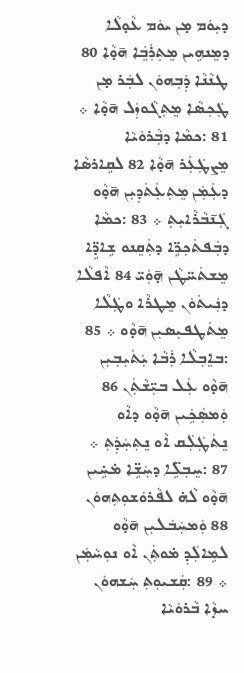ܕܝܼܘܿܡ ܡ̣ܢ ܝܘܿܡ ܥܵܘ̣ܠܵܐ ܕܡܸܢܗܹܝܢ ܡܸܬܼܪܲܒܸܿܐ ܗ̄ܘ̣ܵܐ 80 ܛܢܵܢܵܐ ܕܲܒܼܗܘܿܢ ܠܒܲܪ ܡ̣ܢ ܛܲܟܼܣܵܐ ܡܸܬܼܓܵܘܙܲܠ ܗ̄ܘ̣ܵܐ ܀ 81 :ܟܡܵܐ ܕܒܼܵܪܘܿܝܵܐ ܡܸܨܛܲܥܲܪ ܗ̄ܘ̣ܵܐ 82 ܠܩܹܐܪܣܵܐ ܕܥܲܡܲܢ ܡܸܬܼܥܲܬܿܕܼܝܼܢ ܗ̄ܘ̣ܵܘ ܓܲܢ̄ܒܵܪܵܐܝܼܬܼ ܀ 83 :ܟܡܵܐ ܕܒܲܦܬܿܟܼܪܹ̈ܐ ܕܬܲܩܸܢܘ ܫܹܐܕܹ̈ܐ ܡܸܫܬܿܚ̈ܛܵܢ ܗ̣̄ܘܲܝ̈ 84 ܐܵܦܠܵܐ ܕܢܲܝܬܿܘܿܢ ܡܸܛܪܵܐ ܘܛܲܠܵܐ ܡܸܬܿܛܦܝܼܣܝܼܢ ܗ̄ܘ̣ܵܘ ܀ 85 :ܒܐܸܒܼܠܵܐ ܪܲܒܵܐ ܝܲܬܿܝܼܒܼܝܼܢ ܗ̄ܘ̣ܵܘ ܥܲܠ ܒܝܼ̈ܫܵܬܲܢ 86 ܘܲܡܣܲܟܹܿܝܢ ܗ̄ܘ̣ܵܘ ܕܐܵܘ ܢܸܬܿܛܲܠܲܩ ܐܵܘ ܢܸܬܼܚܲܕܲܬܼ ܀ 87 :ܚܸܒܼܠܹ̈ܐ ܕܚܲܫܹ̈ܐ ܡ̇ܚܹ̇ܝܢ ܗ̄ܘ̣ܵܘ ܠܵܗ̇ ܠܦܵܪܘܿܫܘܼܬܼܗܘܿܢ 88 ܘܲܡܚܲܒܿܠܝܼܢ ܗ̄ܘ̣ܵܘ ܠܡܹܐܠܲܕܼ ܡ̇ܘܬܲܢ ܐܵܘ ܢܘܼܚܵܡܲܢ ܀ 89 :ܩܲܫܝܘܼܬܼ ܚܲܫܗܘܿܢ ܚܙ̣ܵܐ ܒܵܪܘܿܝܵܐ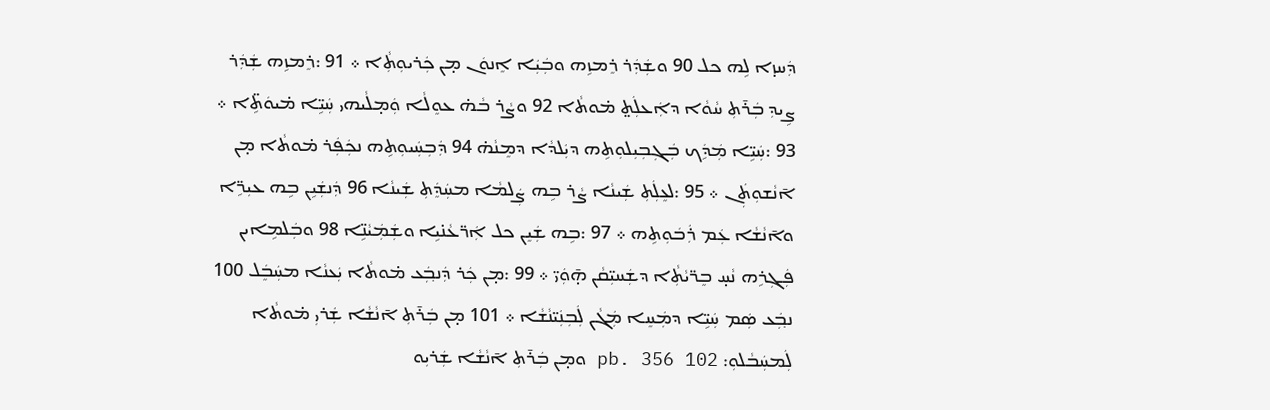ܕܲܚܙ̣ܐ ܠܹܗ ܟܠ 90 ܘܫܲܕܲܪ ܪܸܡܙܹܗ ܘܒܲܝܲܐ ܐܸܢܘܿܢ ܡ̣ܢ ܟܲܪܝܘܼܬܼܵܐ ܀ 91 :ܪܸܡܙܹܗ ܫܲܕܲܪ ܨܹܝܕܼ ܒܲܪ̄ܬܼ ܚܵܘܵܐ ܕܐܲܥܠܲܬ̤ ܡ̇ܘܬܵܐ 92 ܘܨܵܪ ܒܵܗ̇ ܥܘܸܠܵܐ ܘܲܡ̣ܠܵܝܗܝ ܚܲܝܹ̈ܐ ܡ̇ܝܘܿܬܹ̈ܐ ܀ 93 :ܚܲܝܹ̈ܐ ܡܲܕܹܿܟ ܒܲܓܼܒܼܝܼܠܘܼܬܹܗ ܕܝܲܠܕܵܐ ܕܡܸܢܵܗ̇ 94 ܕܲܒܼܚܲܝܘܼܬܹܗ ܢܟܲܦܲܪ ܡ̇ܘܬܵܐ ܡ̣ܢ ܐ̄ܢܵܫܘܼܬܲܢ ܀ 95 :ܠܥܸܠܲܬܼ ܫܲܝܢܵܐ ܨܵܪ ܒܹܗ ܨܲܠܡܵܐ ܡܚܲܕܸܿܬܼ ܫܲܝܢܵܐ 96 ܕܲܢܫܲܝܹܢ ܒܹܗ ܥܝܼܪܹ̈ܐ ܘܐ̄ܢܵܫܵܐ ܥܲܡ ܪܲܒܿܘܼܬܹܗ ܀ 97 :ܒܹܗ ܫܲܝܸܢ ܟܠ ܐܲܪ̈ܥܵܢ̇ܝܹܐ ܘܫܲܡܲܝܵܢܹ̈ܐ 98 ܘܒܲܠܡܹܐܝܢ ܦܲܓܼܪܹܗ ܢܵܚ̣ ܒܸܪ̈ܝܵܬܼܵܐ ܕܫܲܚܝܼ̈ܩܵܢ ܗ̣̄ܘܲܝ̈ ܀ 99 :ܡ̣ܢ ܟܲܪ ܕܲܢܒ݂ܲܥ ܡ̇ܘܬܵܐ ܝܲܥܢܵܐ ܡܚܲܒܸܿܠ 100 ܢܒ݂ܲܥ ܣܲܡ ܚܲܝܹ̈ܐ ܕܡܲܚܸܐ ܡܲܓܵܢ ܠܲܒܼܢܲܝ̈ܢܵܫܵܐ ܀ 101 ܡ̣ܢ ܒܲܪ̄ܬܼ ܐ̄ܢܵܫܵܐ ܫܲܪܝܼ ܡ̇ܘܬܵܐ ܠܲܡܚܲܒܵܠܘܼ: pb. 356 102 ܘܡ̣ܢ ܒܲܪ̄ܬܼ ܐ̄ܢܵܫܵܐ ܫܲܪܝܼܘ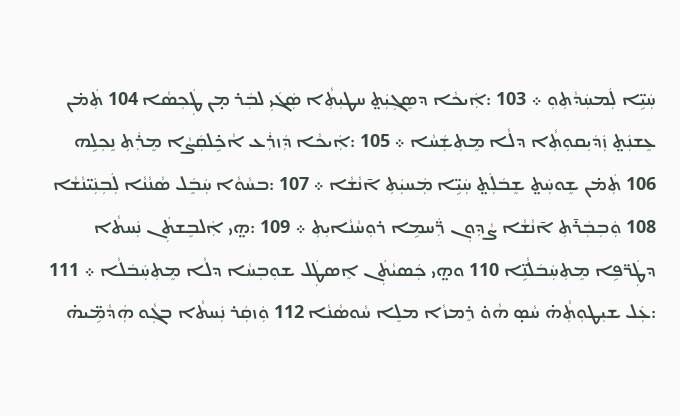ܚܲܝܹ̈ܐ ܠܲܡܚܲܕܵܬܼܘܼ ܀ 103 :ܐܲܝܟܵܐ ܕܣܸܓܼܝܲܬ̤ ܚܛܝܼܬܼܵܐ ܣܲܓܿܝܼ ܠܒܲܪ ܡ̣ܢ ܛܲܟܼܣܵܐ 104 ܬܲܡ̇ܢ ܥܸܫܢܲܬ̤ ܙܲܕܿܝܼܩܘܼܬܼܵܐ ܕܠܵܐ ܡܸܬܼܫܲܚܵܐ ܀ 105 :ܐܲܝܟܵܐ ܕܲܙܪܲܥ ܐܵܟܹ̇ܠܩܲܨܵܐ ܡܸܪܲܬܼ ܢܸܟܼܠܹܗ 106 ܬܲܡ̇ܢ ܫܸܘܚܲܬ̤ ܫܸܒܿܠܲܬ̤ ܚܲܝܹ̈ܐ ܡܲܚܝܲܬܼ ܐ̄ܢܵܫܵܐ ܀ 107 :ܒܚܵܘܵܐ ܚܲܒܸܿܠ ܣܵܢܵܢܵܐ ܠܲܒܼܢܲܝ̈ܢܵܫܵܐ 108 ܘܲܒܼܒܲܪ̄ܬܼ ܐ̄ܢܵܫܵܐ ܨܵܕܼܘܼܢ ܪ̈ܲܚܡܹܐ ܪܘܼܚܵܢܵܐܝܼܬܼ ܀ 109 :ܗ̤ܝ ܐܲܠܒܸܫܬܲܢ ܢܲܚܬܵܐ ܕܛܲܪ̈ܦܹܐ ܡܸܬܼܚܲܒܿܠܵܢܹ̈ܐ 110 ܘܗ̤ܝ ܟܲܣܝܵܬܲܢ ܐܸܣܛܲܠ ܫܘܼܒܼܚܵܐ ܕܠܵܐ ܡܸܬܼܚܲܒܿܠܵܐ ܀ 111 :ܥܲܠ ܫܝܼܛܘܼܬܼܵܗ̇ ܚܵܣ̣ ܗܵܘ̇ ܪܸܡܙܵܐ ܡܠܸܐ ܚܵܘܣܵܢܵܐ 112 ܘܲܙܩܲܪ ܢܲܚܬܵܐ ܒܓܼܵܘ ܗܲܕܵܡܹ̈ܝܗ̇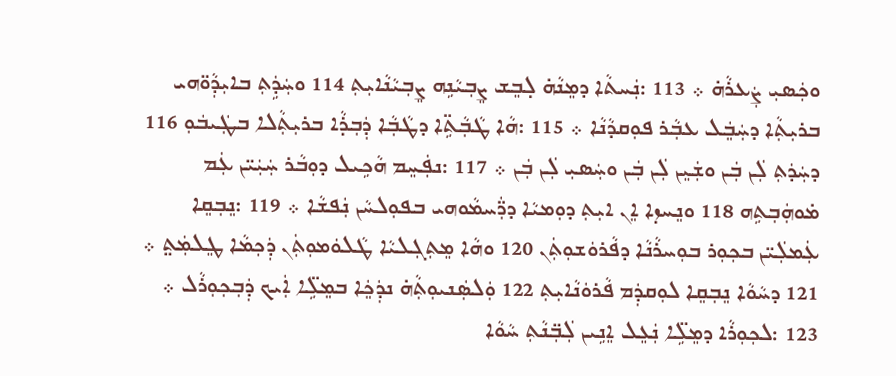ܘܟܲܣܝܼ ܨܲܥܪܵܗ̇ ܀ 113 :ܢܲܚܬܵܐ ܕܡܸܢܵܗ̇ ܠ̣ܒܸܫ ܨܸܒܼܝܵܢܹܗ ܨܸܒܼܝܵܢܵܐܝܼܬܼ 114 ܘܚܲܕܹܿܬܼ ܒܐܝܼܕܼܵܘ̈ܗܝ ܒܪܝܼܬܼܵܐ ܕܚܲܒܸܿܠ ܥܒܼܵܪ ܦܘܼܩܕܵܢܵܐ ܀ 115 :ܗܵܐ ܛܵܒܼܵܬܹ̈ܐ ܕܛܵܒܼܵܐ ܕܲܒܼܪ̣ܵܐ ܒܪܝܼܬܼܵܠܐ ܒܛܲܝܒܿܘܼ 116 ܕܚܲܕܿܬܼ ܠܲܢ ܒܲܢ ܘܫܲܝܸܢ ܠܲܢ ܒܲܢ ܘܚܲܣܝܼ ܠܲܢ ܒܲܢ ܀ 117 :ܢܦܲܚܸܡ ܗܵܟܹܝܠ ܕܘܼܒܵܪ ܚܲܝܲܝ̈ܢ ܥܲܡ ܡ̇ܘܗܲܒܼܬܹܗ 118 ܘܢܸܚܙ̣ܐ ܐܸܢ ܐܝܼܬܼ ܕܘܼܡܝܵܐ ܕܪ̈ܲܚܡܵܘܗܝ ܒܦܘܼܠܚܵܢ ܢܲܦܫܵܐ ܀ 119 :ܢܸܒܼܩܸܐ ܥܲܡܠܲܝ̈ܢ ܒܟܼܘܼܪ ܒܘܼܚܪܵܢܵܐ ܕܦܵܪܘܿܫܘܼܬܲܢ 120 ܘܗܵܐ ܡܸܬܼܓܼܠܝܵܐ ܛܵܠܘܿܡܘܼܬܲܢ ܕܲܟܼܡܵܐ ܛܸܠܡܲܬ̤ ܀ 121 ܕܚܵܘܵܐ ܢܸܒܼܩܸܐ ܠܘܼܩܕܲܡ ܦܵܪܘܿܢܵܐܝܼܬܼ 122 ܘܲܠܣܲܢܝܘܼܬܼܵܗ̇ ܢܕܲܟܸܿܐ ܒܡܸܠܹ̈ܐ ܐܲܝܟ ܕܲܒܼܟܼܘܼܪܵܠ ܀ 123 :ܠܟܼܘܼܪܵܐ ܕܡܸܠܹ̈ܐ ܢܲܥܸܠ ܐܸܢܹܝܢ ܠܲܒܼ̈ܢܵܬܼ ܚܵܘܵܐ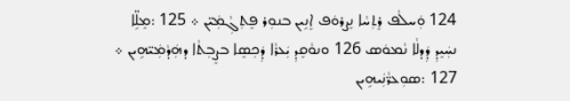124 ܘܲܚܠܵܦ ܪܸܬܼܚܵܐ ܢܸܨܪܘܿܦ ܐܸܢܹܝܢ ܒܢܘܼܪ ܦܸܬܼܓܼܵܡܲܝ̈ܢ ܀ 125 :ܡܸܠܹ̈ܐ ܢܚܲܝܸܕܼ ܕܲܕܠܵܐ ܢܵܡܘܿܣ 126 ܘܢܘܵܩܸܕܼ ܝܲܥܪܵܐ ܕܲܟܼܣܸܐ ܒܨܸܒܼܬܵܐ ܕܗܲܕܵܡܲܝ̈ܗܹܝܢ ܀ 127 :ܣܘܼܥܪ̈ܵܢܲܝܗܹܝܢ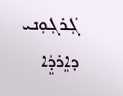ܓܲܪܓܼܘܼܢܝ ܕܐܸܪܕܸܿܐ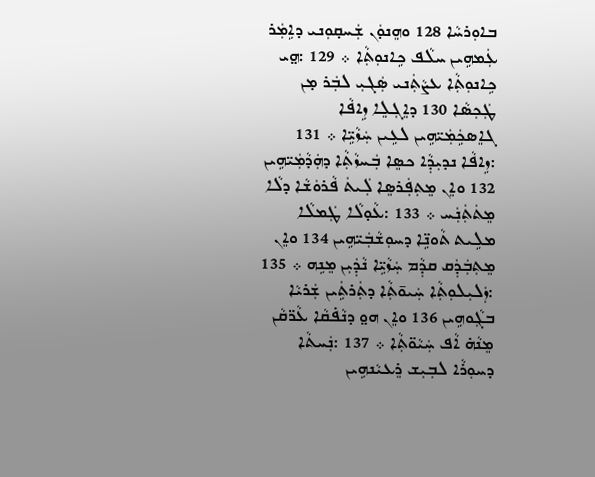ܒܐܘܼܪܚܵܐ 128 ܘܗܸܢܘ̣ܿܢ ܫܲܚܩ̣ܘܼܢܝ ܕܐܹܡܲܪ ܥܲܡܗܹܝܢ ܚܠܵܦ ܟܹܐܢܘܼܬܼܵܐ ܀ 129 :ܗ̤ܝ ܟܹܐܢܘܼܬܼܵܐ ܥܨܵܬܲܢܝ ܣܲܓܝܼ ܠܒܲܪ ܡ̣ܢ ܛܲܟܼܣܵܐ 130 ܕܐܸܓܼܠܸܐ ܙܹܐܦܵܐ ܓܐܸܣܟܹܿܡܲܝ̈ܗܹܝܢ ܠܥܹܝܢ ܚܲܙܵܝܹ̈ܐ ܀ 131 :ܙܹܐܦܵܐ ܢܕܝܼܕܼܵܐ ܟܣܸܐ ܒܲܚܙܵܬܼܵܐ ܕܗܲܕܵܡܲܝ̈ܗܹܝܢ 132 ܘܐܸܢ ܡܸܬܼܦܲܪܣܸܐ ܠܲܝܬܿ ܦܵܪܘܿܫܵܐ ܕܠܵܐ ܡܸܬܿܬܲܢܲܚ ܀ 133 :ܥܵܘ̣ܠܵܐ ܛܲܡܠܵܐ ܡܠܹܝܬ ܬܵܘܢܹ̈ܐ ܕܚܘܼܫܵܒܲܝ̈ܗܹܝܢ 134 ܘܐܸܢ ܡܸܬܼܒܲܕܲܩ ܩܕܼܵܡ ܚܲܙܵܝܹ̈ܐ ܢܵܕܲܝܼܢ ܡܸܢܹܗ ܀ 135 :ܙܲܠܝܼܠܘܼܬܼܵܐ ܚܲܝܘ̄ܬܼܵܐ ܕܬܲܪܬܹܿܝܢ ܫܲܪܝܵܐ ܒܓܼܵܘܗܹܝܢ 136 ܘܐܸܢ ܗܘ̤ ܕܢܵܦ̇ܩܵܐ ܥܵܪ̈ܩܵܢ ܡܸܢܵܗ̇ ܐܵܦ ܚܲܝܵܘ̈ܬܼܵܐ ܀ 137 :ܢܲܚܬܵܐ ܕܚܘܼܪܵܐ ܠܒܼܝܼܫ ܪܸܥܝܵܢܗܹܝܢ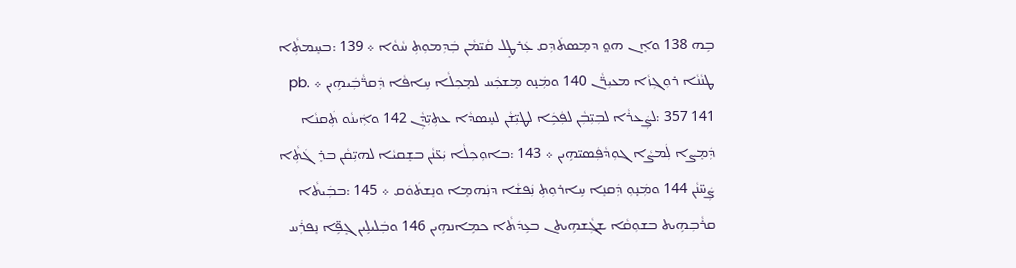ܒܹܗ 138 ܘܐܸܢ ܗܘ̤ ܕܡܸܣܬܿܕܼܩ ܥܲܪܛܸܠ ܩܵܝ̈ܡܵܢ ܒܲܕܼܡܘܼܬܼ ܚܵܘܵܐ ܀ 139 :ܒܚܸܡܬܼܵܐ ܛܢܵܢܵܐ ܪܘܼܓܼܙܵܐ ܡܥܝܼܪ̈ܵܢ 140 ܘܡܲܢ̣ܘ ܡܸܫܟܲܚ ܠܡܸܟܼܠܵܐ ܚܹܐܦܵܐ ܕܲܩܪ̈ܵܒܲܝܗܹܝܢ ܀ pb. 357 141 :ܠܨܲܥܪܵܐ ܠܒܼܝܼ̈ܒܼܵܢ ܠܦܲܟܹܿܐ ܠܛܝܼ̈ܫܵܢ ܠܚܸܣܕܵܐ ܥܬܼܝܼ̈ܕܼܵܢ 142 ܘܐܲܝܢܵܘ ܬܲܩܢܵܐ ܕܲܡܸܨܐ ܠܲܡܨܵܐ ܓܘܼܕܵܦܲܣܝ̈ܗܹܝܢ ܀ 143 :ܒܐܘܼܟܼܠܵܐ ܝܲܥ̈ܢܵܢ ܒܫܸܩܝܵܐ ܠܗܝܼ̈ܩܵܢ ܒܪܸܓܿܬܼܵܐ ܨܲܚ̈ܢܵܢ 144 ܘܡܲܢ̣ܘܼ ܕܲܩܢܸܐ ܚܹܐܪܘܼܬܼ ܢܲܦܫܵܐ ܕܢܲܗܡܸܐ ܘܢܸܫܬܿܘܿܩ ܀ 145 :ܒܒܲܝܬܵܐ ܩܪܵܒܼܗܹܝܬ ܒܫܘܼܩܵܐ ܫܓܼܵܫܗܹܝܬܢ ܒܥܹܕܿܬܵܐ ܟܡܹܐܢܗܹܝܢ 146 ܘܒܲܠܝܠܹܝܢ ܓܸܦܹ̈ܐ ܢܸܦܪܲܚ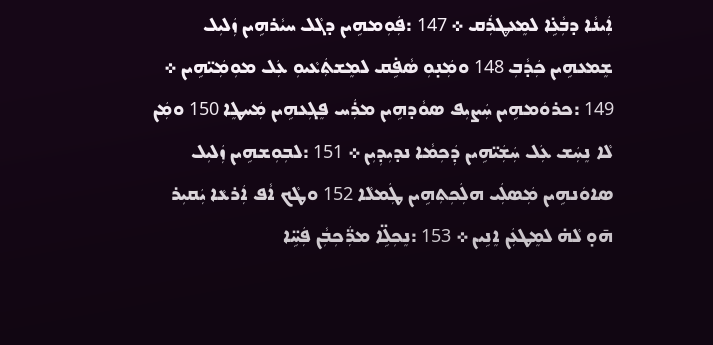ܐܲܝܢܵܐ ܕܒܼܵܥܹ̇ܐ ܠܡܸܥܜܪܲܩ ܀ 147 :ܦܲܘܼܡܗܹܝܢ ܕܓܵܠ ܚܝܵܪܗܹܝܢ ܙܲܠܝܼܠ ܫܸܡܥܗܹܝܢ ܟܲܕܵܒܼ 148 ܘܡܲܢ̣ܘܼ ܣܵܦܹ̇ܩ ܠܡܸܫܬܲܥܵܝܘܼ ܥܲܠ ܡܘܼܡܲܝ̈ܗܹܝܢ ܀ 149 :ܟܪܘܿܡܗܹܝܢ ܚܲܨܝܼܦ ܣܘܵܕܗܹܝܢ ܡܪܲܚ ܦܸܓܼܥܗܹܝܢ ܡܲܚܛܸܐ 150 ܘܡܲܢ ܠܵܐ ܢܸܚܲܫ ܥܲܠ ܚܲܫܲܝ̈ܗܹܝܢ ܕܲܟܼܡܵܐ ܢܕܝܼܕܼܝܼܢ ܀ 151 :ܠܒܼܘܼܫܗܹܝܢ ܙܲܠܝܼܠ ܣܐܘܿܢܗܹܝܢ ܡܲܣܠܲܝ ܗܠܲܟܼܬܼܗܹܝܢ ܛܲܡܠܵܐ 152 ܘܛܵܟ ܐܵܦ ܐܲܪܥܵܐ ܝܲܩܝܼܪ ܗ̄ܘ̣ ܠܵܗ̇ ܠܡܸܛܥܲܢ ܐܸܢܹܝܢ ܀ 153 :ܢܸܟܼܠܹ̈ܐ ܡܪ̈ܲܟܼܒܼܵܢ ܦܲܚܹ̈ܐ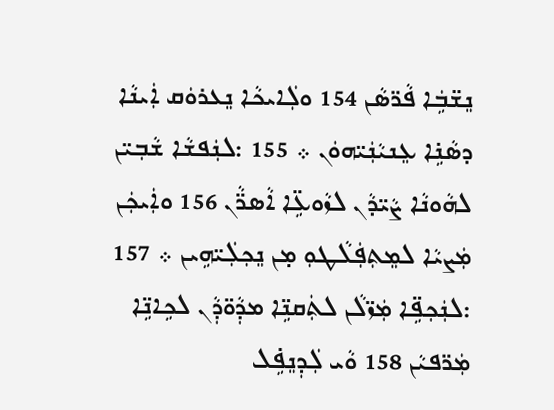ܢܸܫ̈ܒܹܿܐ ܦܵܪ̈ܣܵܢ 154 ܘܠܲܐܝܟܵܐ ܢܸܥܪܘܿܩ ܐܲܝܢܵܐ ܕܣܵܢܹ̇ܐ ܥܸܢܝܵܢܲܝ̈ܗܘܿܢ ܀ 155 :ܠܢܲܦܫܵܐ ܫܵܒܼܝ̈ܢ ܠܗܵܘܢܵܐ ܨܵܝ̈ܕܵܢ ܠܙܵܘܥܹ̈ܐ ܐܵܣܪ̈ܵܢ 156 ܘܐܲܝܟܲܢ ܡܲܨܝܵܐ ܠܡܸܬܼܦܲܠܵܛܘܼ ܡ̣ܢ ܢܸܟܼܠܲܝ̈ܗܹܝܢ ܀ 157 :ܠܢܲܟܼܦܹ̈ܐ ܡܲܙ̈ܠܵܢ ܠܬܲܩܢܹ̈ܐ ܡܕܼܵܘ̈ܕܼܵܢ ܠܟܹܐܢܹ̈ܐ ܡܲܪ̈ܦܝܵܢ 158 ܘܵܝ ܠܲܕܼܢܸܦܹ̇ܠ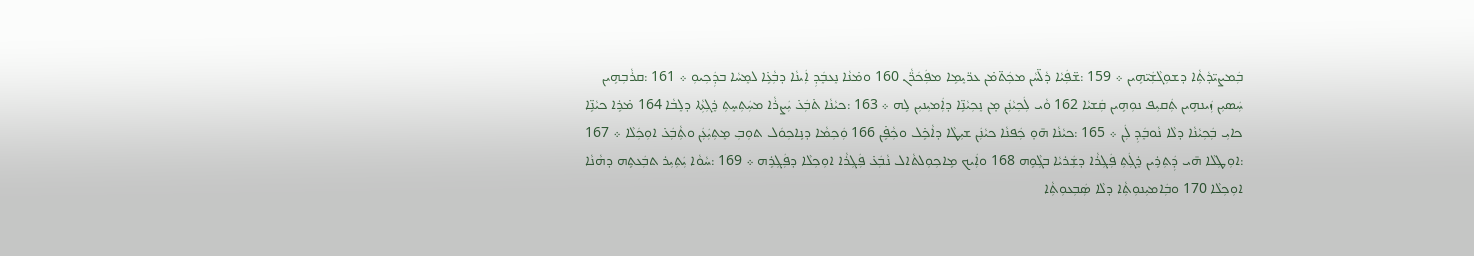ܒܲܡܨܝ̈ܕܵܬܼܵܐ ܕܫܘܼܓܵܫܲܝ̈ܗܹܝܢ ܀ 159 :ܫ̈ܦܲܝܵܐ ܕܵܠ̈ܚܵܢ ܡܟܲܬ̈ܡ̇ܢ ܥܪ̈ܝܸܡܹܐ ܡܦܲܟܿܪ̈ܵܢ 160 ܘܡ̇ܢܵܐ ܢܸܥܒܸܿܕܼ ܐܲܝܢܵܐ ܕܒܼܵܥܹ̇ܐ ܠܡܸܚܵܐ ܒܕܲܟܼܝܘܼ ܀ 161 :ܩܪܵܒܼܗܹܝܢ ܚܲܣܝܼܢ ܙܲܝܢܗܹܝܢ ܬܲܩܝܼܦ ܢܘܼܗܹܝܢ ܩܲܫܝܵܐ 162 ܘܵܝ ܠܲܟܼܝܵܢܲܢ ܡ̣ܢ ܢܸܟܼܝܵܢܹ̈ܐ ܕܐܲܡܝܼܢܝܼܢ ܠܹܗ ܀ 163 :ܟܝܵܢܵܐ ܬ̇ܒܲܥ̇ ܝܲܨܪܵܐ ܡܚܲܬܼܚܸܬܼ ܪܸܓܼܬܼܵܐ ܕܠܸܒܵܐ 164 ܡ̇ܪܹܐ ܟܝܵܢܹ̈ܐ ܟܐܝܼ ܒܲܟܼܝܵܢܵܐ ܕܠܵܐ ܢܵܘܒܸܿܕܼ ܠܲܢ ܀ 165 :ܟܝܵܢܵܐ ܗ̄ܘ̣ ܟܲܦܢܵܐ ܟܝܵܢܲܢ ܫܝܼܛܵܐ ܕܐܵܟܹ̇ܠ ܘܟܼܵܦܹ̇ܢ 166 ܘܲܟܼܡܵܐ ܕܢܹܐܟܼܘܿܠ ܬܘܼܒܼ ܡܸܬܼܝܲܥܲܢ ܘܬܼܵܒܲܥ̇ ܐܘܼܟܼܿܠܵܐ ܀ 167 :ܐܘܼܛܼܠܵܐ ܗ̄ܝ ܕܲܬܼܪܹܝܢ ܪܸܓܲܬܼ ܦܲܓܼܪܵܐ ܕܫܲܪܝܵܐ ܒܓܼܵܘܹܗ 168 ܘܐܲܝܟ ܡܹܐܟܼܘܼܠܬܵܐܠ ܢܵܒܲܥ̇ ܦܲܓܼܪܵܐ ܐܘܼܟܼܠܵܐ ܕܦܲܓܼܪܹܗ ܀ 169 :ܚܵܘܵܐ ܝܲܬܼܝܼܪ ܬܒܲܥܬܹܗ ܕܗܵܢܵܐ ܐܘܼܟܼܠܵܐ 170 ܘܒܲܐܡܝܼܢܘܼܬܼܵܐ ܕܠܵܐ ܣܲܒܼܥܘܼܬܼܵܐ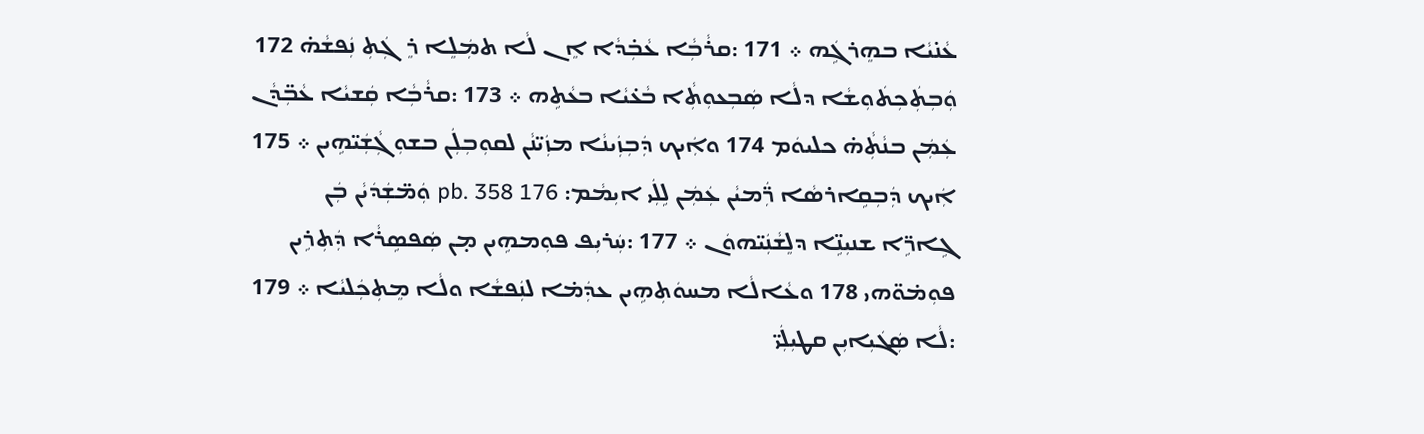ܥܵܢ̇ܝܵܐ ܒܗܸܪܓܹܿܗ ܀ 171 :ܩܪܵܒܼܵܐ ܥܵܒܼ̇ܕܵܐ ܐܸܢ ܠܵܐ ܬܡܲܠܸܐ ܪܸܓܲܬܼ ܢܲܦܫܵܗ̇ 172 ܘܲܒܼܬܲܟܼܬܿܘܼܫܵܐ ܕܠܵܐ ܣܲܒܼܥܘܼܬܼܵܐ ܒܵܥ̇ܝܵܐ ܒܥܵܬܹܗ ܀ 173 :ܩܪܵܒܼܵܐ ܩܲܫܝܵܐ ܥܵܒܼ̈ܕܵܢ ܥܲܡܲܢ ܒܢܵܬܼܵܗ̇ ܟܠܝܘܿܡ 174 ܘܐܲܝܟ ܕܲܒܼܙܲܝܢܵܐ ܡܙܲܝ̈ܢܵܢ ܠܩܘܼܒܼܠܲܢ ܒܫܘܼܓܼܵܫܲܝ̈ܗܹܝܢ ܀ 175 ܐܲܝܟ ܕܲܒܼܩܹܐܪܣܵܐ ܪ̈ܲܡܝܵܢ ܥܲܡܲܢ ܠܹܠܲܝ ܐܝܼܡܵܡ: pb. 358 176 ܘܲܡ̈ܫܲܕܿܝܵܢ ܒܲܢ ܓܹܐܪܹ̈ܐ ܫܢܝܼܢܹ̈ܐ ܕܠܸܫܵܢܲܝ̈ܗܘܿܢ ܀ 177 :ܚܲܪܝܼܦ ܦܘܼܡܗܹܝܢ ܡ̣ܢ ܣܲܦܣܹܪܵܐ ܕܲܬܼܪܹܝܢ ܦܘܼܡ̇ܘ̈ܗܝ 178 ܘܥܵܐܠܵܐ ܡܚܘܿܬܼܗܹܝܢ ܥܕܲܡ̇ܐ ܠܢܲܦܫܵܐ ܘܠܵܐ ܡܸܬܼܟܲܠܝܵܐ ܀ 179 :ܠܵܐ ܣܲܓܿܝܼܐܝܼܢ ܩܛܝܼܠܲܝ̈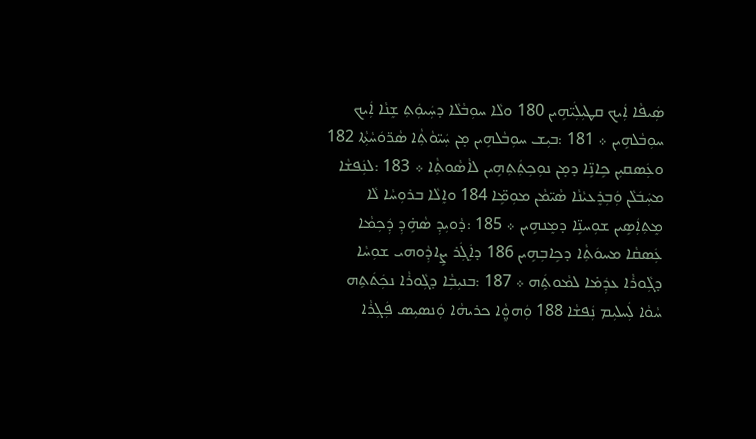ܣܲܝܦܵܐ ܐܲܝܟ ܩܛܝܼܠܲܝ̈ܗܹܝܢ 180 ܘܠܵܐ ܚܘܼܒܵܠܵܐ ܕܚܲܝܘܲܬܼ ܫܸܢܵܐ ܐܲܝܟ ܚܘܼܒܵܠܗܹܝܢ ܀ 181 :ܒܝܼܫ ܚܘܼܒܵܠܗܹܝܢ ܡ̣ܢ ܚܲܝ̈ܘܵܬܼܵܐ ܣܵܪ̈ܘܿܚܵܬܼܵܐ 182 ܘܥܲܣܩܝܼܢ ܟܹܐܢܹ̈ܐ ܕܡ̣ܢ ܢܘܼܟܼܬܲܬܼܗܹܝܢ ܠܐܵܣܵܘܬܼܵܐ ܀ 183 :ܠܢܲܦܫܵܐ ܡܚܲܒܿܠܵܢ ܘܲܒܼܪܸܥܝܵܢܵܐ ܣܵܝ̈ܡܵܢ ܡܘܼܡܹ̈ܐ 184 ܘܐܸܠܵܐ ܒܪܘܼܚܵܐ ܠܵܐ ܡܸܬܼܐܲܣܹܝܢ ܫܘܼܚܢܹ̈ܐ ܕܡܸܢܗܹܝܢ ܀ 185 :ܕܵܘܝܼܕܼ ܣܵܗܹ̇ܕܼ ܕܲܟܼܡܵܐ ܥܲܣܩܵܐ ܡܚܘܿܬܼܵܐ ܕܟܹܐܒܼܗܹܝܢ 186 ܕܐܲܓܲܪ ܨܹܐܕܼܵܘܗܝ ܫܘܼܚܵܐ ܕܓܼܵܘܪܵܐ ܥܕܲܡ̇ܐ ܠܡܵܘܬܹܿܗ ܀ 187 :ܒܢܝܼܒܼܵܐ ܕܓܼܵܘܪܵܐ ܢܟܲܬܿܬܹܗ ܚܵܘܵܐ ܠܲܚܠܝܼܡ ܢܲܦܫܵܐ 188 ܘܲܗܘ̤ܸܵܐ ܟܪܝܗܵܐ ܘܲܢܣܝܼܣ ܦܲܓܼܪܵܐ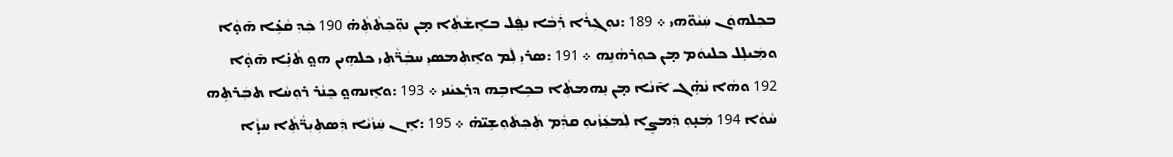ܒܟܼܠܗܘܿܢ ܚܲܝܵܘ̈ܗܝ ܀ 189 :ܢܘܼܓܼܪܵܐ ܪܲܒܵܐ ܢܦ݂ܲܠ ܒܐܸܫܵܬܼܵܐ ܡ̣ܢ ܢܘܼ̈ܟܼܬܵܬܼܵܗ̇ 190 ܟܲܕܼ ܩܵܥܹ̇ܐ ܗ̄ܘ̣ܵܐ ܘܡܲܝܠܸܠ ܟܠܝܘܿܡ ܡ̣ܢ ܟܘܼܪܗܵܢܹܗ ܀ 191 :ܣܪܝܼ ܠܲܡ ܘܐܸܬܼܡܣܝܼ ܚܒܼܵܪ̈ܵܬܼܝ ܟܠܗܹܝܢ ܗܘ̤ ܬܵܢܹ̇ܐ ܗ̄ܘ̣ܵܐ 192 ܘܗܵܐ ܢܵܗܹ̇ܓ ܐ̄ܢܵܐ ܡ̣ܢ ܢܸܗܡܬܼܵܐ ܒܟܹܐܒܹܗ ܕܪܸܥܝܵܢܝ ܀ 193 :ܘܐܸܢܗܘ̤ ܟܸܢܵܪ ܪܘܼܚܵܐ ܬܒܲܪܬܹܗ ܚܵܘܵܐ 194 ܡܲܢ̣ܘܼ ܕܲܡܨܸܐ ܠܲܡܥܲܙܵܝܘܼ ܩܕܼܵܡ ܬܲܟܼܬܿܘܼܫܹܝ̈ܗ̇ ܀ 195 :ܐܸܢ ܚܲܙܵܝܵܐ ܕܲܣܬܼܝܼܪ̈ܵܬܼܵܐ ܚܙ̣ܵܐ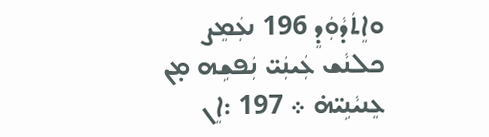ܘܐܸܬܿܕܵܘܲܕܸ 196 ܢܥܲܡܸܨ ܟܠܢܵܫ ܥܲܝܢܲܝ̈ ܢܲܦܫܹܗ ܡ̣ܢ ܥܸܢܝܵܢܹܝ̈ܗ̇ ܀ 197 :ܐܸܢ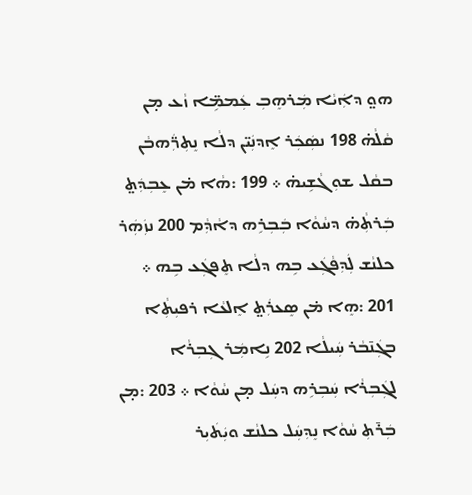ܗܘ̤ ܕܐܲܝܵܐ ܡܲܪܗܸܒܼ ܥܲܡܡܹ̈ܐ ܙܵܥ ܡ̣ܢ ܩܵܠܵܗ̇ 198 ܢܣܲܟܲܪ ܐܸܕܢܲܝ̈ܢ ܕܠܵܐ ܢܸܬܼܪ̈ܲܗܒܵܢ ܒܩܵܠ ܫܘܼܓܵܫܹܝܗ̇ ܀ 199 :ܗܵܐ ܡ̇ܢ ܥܸܒܼܕܲܬ̤ ܒܲܪܬܼܵܗ̇ ܕܚܵܘܵܐ ܒܲܒܼܪܹܗ ܕܐܵܕܼܵܡ 200 ܢܙܲܗܲܪ ܟܠܢܵܫ ܠܲܕܼܦܵܓܲܥ ܒܹܗ ܕܠܵܐ ܬܸܦܓܲܥ ܒܹܗ ܀ 201 :ܗܸܐ ܡ̇ܢ ܣܸܥܪܲܬ̤ ܐܸܠܥܵܐ ܪܦܝܼܬܼܵܐ ܒܓܲܢ̄ܒܵܪ ܚܲܝܠܵܐ 202 ܢܹܐܡܲܪ ܓܼܒܼܪܵܐ ܠܓܲܒܼܪܵܐ ܚܲܒܼܪܹܗ ܕܚܲܠ ܡ̣ܢ ܚܵܘܵܐ ܀ 203 :ܡ̣ܢ ܒܲܪ̄ܬܼ ܚܵܘܵܐ ܢܸܕܼܚܲܠ ܟܠܢܵܫ ܘܝܲܬܿܝܼܪ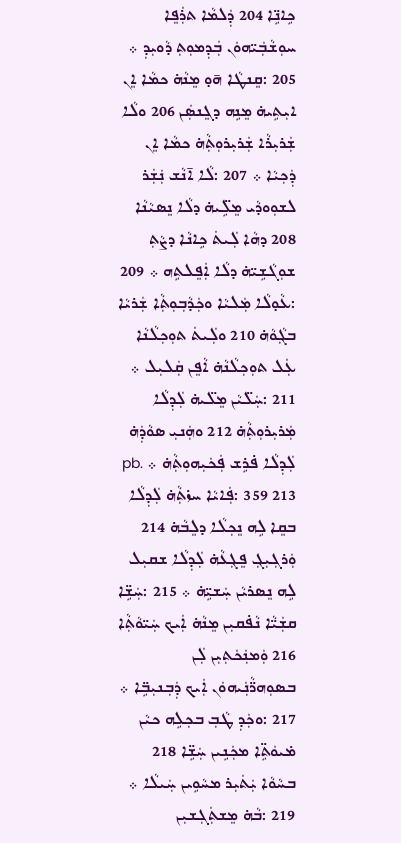ܟܹܐܢܹ̈ܐ 204 ܕܲܠܡܵܐ ܬܪܲܦܸܐ ܚܘܼܫܵܒܲܝ̈ܗܘܿܢ ܒܲܕܼܡܘܼܬܼ ܕܵܘܝܼܕܼ ܀ 205 :ܩܸܢܛܵܐ ܗ̄ܘ̣ ܡܸܢܵܗ̇ ܟܡܵܐ ܐܸܢ ܐܝܼܬܹܝܗ̇ ܡܸܢܹܗ ܕܓܸܢܣܲܢ 206 ܘܠܵܐ ܫܲܪܝܼܪܵܐ ܫܲܪܝܼܪܘܼܬܼܵܗ̇ ܟܡܵܐ ܐܸܢ ܕܲܟܼܝܵܐ ܀ 207 :ܠܵܐ ܐ̄ܢܵܫ ܢܲܫܲܪ ܠܫܘܼܘܕܵܝ ܡܸܠܹ̈ܝܗ̇ ܕܠܵܐ ܢܸܣܝܵܢܵܐ 208 ܕܗܵܐ ܠܲܝܬܿ ܟܹܐܢܵܐ ܕܨܵܬܼ ܫܘܼܓܵܫܹܝ̈ܗ̇ ܕܠܵܐ ܐܲܦܸܠܬܹܗ ܀ 209 :ܥܵܘ̣ܠܵܐ ܡܲܠܝܵܐ ܘܟܲܕܵܒܼܘܼܬܼܵܐ ܫܲܪܝܵܐ ܒܓܼܵܘܵܗ̇ 210 ܘܠܲܝܬܿ ܬܘܼܟܼܠܵܢܵܐ ܥܲܠ ܬܘܼܟܼܠܵܢܵܗ̇ ܐܵܦܸܢ ܩܲܠܝܼܠ ܀ 211 :ܚܲܠ̈ܝܵܢ ܡܸܠ̈ܝܗ̇ ܠܲܕܼܠܵܐ ܡܲܪܝܼܪܘܼܬܼܵܗ̇ 212 ܘܗܲܢܝܼ ܣܘܵܕܲܗ̇ ܠܲܕܼܠܵܐ ܦ̇ܪܹܫ ܦܲܟܿܝܼܗܘܼܬܼܵܗ̇ ܀ pb. 359 213 :ܦܲܐܝܵܐ ܚܙ̇ܬܼܵܗ̇ ܠܲܕܼܠܵܐ ܒܩܸܐ ܠܹܗ ܢܸܟܼܠܵܐ ܕܠܸܒܵܗ̇ 214 ܘܲܪܓܼܝܼܓܼ ܦܸܓܼܥܵܗ̇ ܠܲܕܼܠܵܐ ܫܩܝܼܠ ܠܹܗ ܢܸܣܪܝܵܢ ܚܲܫܝܹ̈ܗ̇ ܀ 215 :ܚܲܫܹ̈ܐ ܩܫܲܝ̈ܵܐ ܢܵܦ̇ܩܝܼܢ ܡܸܢܵܗ̇ ܐܲܝܟ ܚܲܝ̈ܘܵܬܼܵܐ 216 ܘܲܡܢܲܟܿܬܼܝܼܢ ܠܲܢ ܒܣܘܼܗܪ̈ܵܢܲܝܗܘܿܢ ܐܲܝܟ ܕܲܒܼܢܝܼܒܹ̈ܐ ܀ 217 :ܘܟܲܕܼ ܛܵܒܼ ܒܟܼܠܹܗ ܟܝܵܢ ܡ̇ܝܘܿܬܹ̈ܐ ܡܟܲܢܹܝܢ ܚܲܫܹ̈ܐ 218 ܒܚܵܘܵܐ ܝܲܬܿܝܼܪ ܡܚܵܘܹܝܢ ܚܲܝܠܵܐ ܀ 219 :ܒܵܗ̇ ܡܸܫܬܲܓܼܫܝܼܢ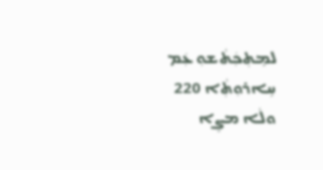ܠܡܸܬܼܟܲܬܵܫܘܼ ܥܲܡ ܚܹܐܪܘܼܬܼܵܐ 220 ܘܠܵܐ ܡܨܸܐ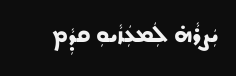ܝܲܨܪܵܗ̇ ܠܲܡܥܲܙܵܝܘܼ ܩܕܼܵܡ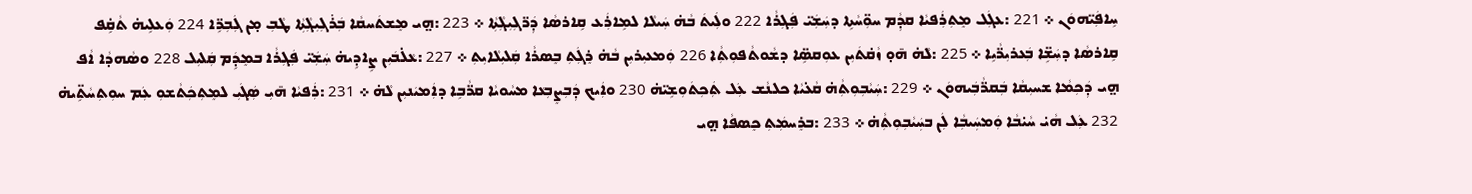ܚܹܐܦܲܝ̈ܗܘܿܢ ܀ 221 :ܥܓܲܠ ܡܸܬܼܪܲܦܝܵܐ ܩܕܼܵܡ ܚܘܼ̈ܚܵܬܹܐ ܕܚܲܫܲܝ̈ ܦܲܓܼܪܵܐ 222 ܘܠܲܝܬܿ ܒܵܗ̇ ܚܲܝܠܵܐ ܠܡܹܐܪܲܥ ܩܹܐܪܣܵܐ ܕܲܪ̈ܓܼܝܼܓܼܵܬܼܵܐ ܀ 223 :ܗ̤ܝ ܡܸܫܬܿܚܩܵܐ ܒܲܪ݁ܓܼܝܼܓܼܵܬܼܵܐ ܛܵܒܼ ܡ̣ܢ ܓܲܒܼܪܹ̈ܐ 224 ܘܲܥܠܹܝܗ̇ ܬܵܩܹ̇ܦ ܩܹܐܪܣܵܐ ܕܚܲܫܹ̈ܐ ܒܲܥܪܝܼܪ̈ܵܝܹܐ ܀ 225 :ܠܵܗ̇ ܗ̄ܘ̣ ܙܵܩ̇ܬܿܝܼܢ ܥܘܼܩܣܹ̈ܐ ܕܫܵܘܬܵܦܘܼܬܼܵܐ 226 ܘܲܡܥܝܼܪܝܼܢ ܒܵܗ̇ ܪܸܓܲܬܼ ܒܸܣܪܵܐ ܩܲܠܝܼܠܵܐܝܼܬܼ ܀ 227 :ܥܵܠ̇ܒܿܝܼܢ ܨܹܐܕܹܝܗ̇ ܚܲܫܲܝ̈ ܦܲܓܼܪܵܐ ܒܡܸܕܹܿܡ ܩܲܠܝܼܠ 228 ܘܣܵܗܕܵܐ ܐܵܦ ܗ̤ܝ ܕܲܟܼܡܵܐ ܫܚܝܼܩܵܐ ܒܲܩܪ̈ܵܒܲܝܗܘܿܢ ܀ 229 :ܚܲܝܵܒܼܘܼܬܼܵܗ̇ ܩܵܥ̇ܝܵܐ ܟܠܢܵܫ ܥܲܠ ܬܲܟܼܬܿܘܼܫܹܝ̈ܗ̇ 230 ܘܐܲܝܟ ܕܲܒܼܨܸܒܼܥܵܐ ܡܚܵܘܝܵܐ ܩܪ̈ܵܒܹܐ ܕܐܲܡܝܿܢܝܼܢ ܠܵܗ̇ ܀ 231 :ܪܲܦܝܵܐ ܗ̄ܝܼ ܣܲܓܿܝܼ ܠܡܸܬܼܟܲܬܵܫܘܼ ܥܲܡ ܚܘܼܬܼܚܵܬܹ̈ܝܗ̇ 232 ܥܲܠ ܗܵܝ̇ ܚܵܝ̇ܒܵܐ ܘܲܡܚܲܝܒܼܵܐ ܠܲܢ ܒܚܲܝܵܒܼܘܼܬܼܵܗ̇ ܀ 233 :ܒܪܸܚܡܲܬܼ ܟܸܣܦܵܐ ܗ̤ܝ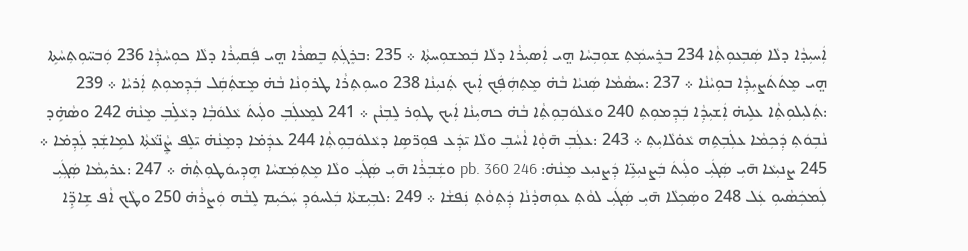ܐܲܚܝܼܕܵܐ ܕܠܵܐ ܣܲܒܼܥܘܼܬܼܵܐ 234 ܒܪܸܚܡܲܬܼ ܫܘܼܒܼܚܵܐ ܗ̤ܝ ܐܲܣܝܼܪܵܐ ܕܠܵܐ ܒܲܡܫܘܼܚܬܼܵܐ ܀ 235 :ܒܪܸܓܲܬܼ ܒܸܣܪܵܐ ܗ̤ܝ ܦܲܩܝܼܪܵܐ ܕܠܵܐ ܟܘܼܚܵܕܼܵܐ 236 ܘܲܒܚ̈ܘܼܬܼܚܵܬܹܐ ܗ̤ܝ ܡܸܬܿܬܿܨܝܼܕܼܵܐ ܒܘܼܝܵܢܵܐ ܀ 237 :ܚܣܵܡܵܐ ܣܲܢܝܵܐ ܒܵܗ̇ ܡܸܬܼܗܲܦܲܟ ܐܲܝܟ ܬܲܢܝܼܢܵܐ 238 ܘܚܘܼܬܼܪܵܐ ܛܪܘܼܢܵܐ ܒܵܗ̇ ܡܸܫܬܲܩܲܠ ܒܲܕܼܡܘܼܬܼ ܐܲܪܝܵܐ ܀ 239 :ܬܲܠܝܼܠܘܼܬܼܵܐ ܥܠܹܝܗ̇ ܐܲܫܝܼܕܼܵܐ ܒܲܕܼܡܘܼܬܼ 240 ܘܥܵܠܘܿܒܼܘܼܬܼܵܐ ܒܵܗ̇ ܟܗܝܼܢܵܐ ܐܲܝܟ ܛܘܼܪ ܠܸܒܼܢܵܢ ܀ 241 ܠܡܸܥܠܲܒܼ ܘܠܲܝܬܿ ܥܵܠܘܿܒܼܵܐ ܕܥܵܠܹ̇ܒܼ ܡܸܢܵܗ̇ 242 ܘܣܵܗܹ̇ܕ ܢܵܒܼܘܿܬܼ ܕܲܟܼܡܵܐ ܥܠܲܒܼܬܹܗ ܥܵܘ̇ܠܵܐܝܼܬܼ ܀ 243 :ܥܠܲܒܼ ܗ̄ܘ̣ܵܐ ܐܵܚܵܒܼ ܘܠܵܐ ܝ̄ܕܲܥ ܦܘܼܪ̈ܣܹܐ ܕܥܵܠܘܿܒܼܘܼܬܼܵܐ 244 ܥܕܲܡ̇ܐ ܕܡܸܢܵܗ̇ ܝ̄ܠܸܦ ܨܸܵܢ̈ܥܵܬܼܵܐ ܠܡܹܐܫܲܕ ܠܲܕܼܡ̇ܐ ܀ 245 ܨܢܝܼܥܵܐ ܗ̄ܝܼ ܣܲܓܿܝܼ ܘܠܲܝܬܿ ܒܲܨܢܝܼܥܹ̈ܐ ܕܲܨܢܝܼܥ ܡܸܢܵܗ̇: pb. 360 246 ܘܫܲܒܼܪܵܐ ܗ̄ܝܼ ܣܲܓܿܝܼ ܘܠܵܐ ܡܸܬܼܡܲܫܚܵܐ ܗܸܕܼܝܘܿܛܘܼܬܼܵܗ̇ ܀ 247 :ܥܪܝܼܡܵܐ ܣܲܓܼܿܝܼ ܠܲܡܟܲܣܵܝܘܼ ܥܲܠ 248 ܘܣܲܟܼܠܵܐ ܗ̄ܝܼ ܣܲܓܿܝܼ ܠܘܵܬܼ ܥܘܼܗܕܵܢܵܐ ܕܲܬܼܘܵܬܼ ܢܲܦܫܵܐ ܀ 249 :ܠܒܼܝܼܫܬܵܐ ܒܲܠܚܘܿܕܼ ܚܲܟܿܝܼܡ ܠܸܒܵܗ ܘܲܨܪܵܗ̇ 250 ܘܛܵܟ ܐܵܦ ܫܹܐܕܹ̈ܐ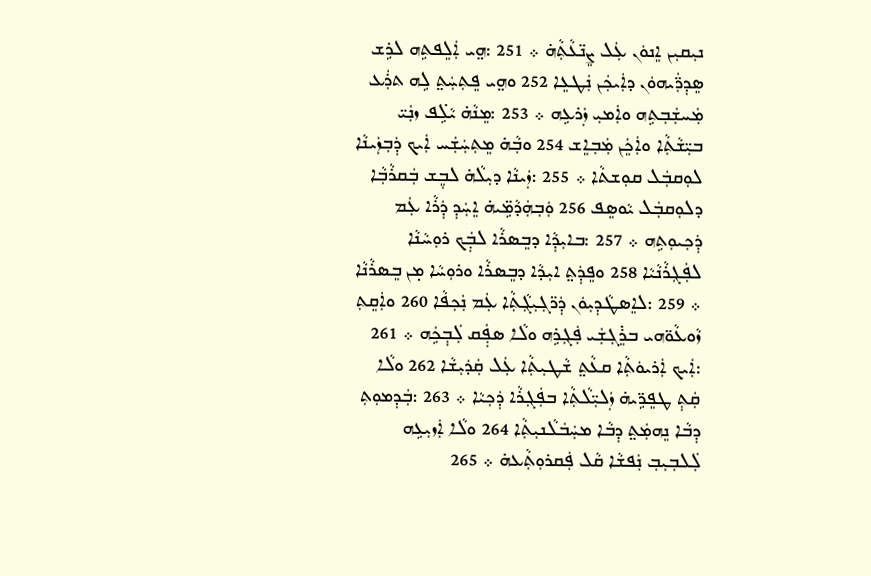ܢܝܼܩܝܼܢ ܐܸܢܘܿܢ ܥܲܠ ܨܸܢ̈ܥܵܬܼܵܗ̇ ܀ 251 :ܗ̤ܝ ܐܲܠܸܦܬܹܗ ܠܪܹܫ ܣܸܕܼܪ̈ܲܝܗܘܿܢ ܕܐܲܝܟܲܢ ܢܲܛܥܸܐ 252 ܘܗ̤ܝ ܦܸܬܼܚܲܬ̤ ܠܹܗ ܬܪܲܥ ܡܲܚܫܲܒܼܬܹܗ ܘܐܲܡܝܼ ܙܲܪܥܹܗ ܀ 253 :ܡܸܢܵܗ̇ ܝܵܠܹ̇ܦ ܙܢܲܝ̈ ܒܝܼ̈ܫܵܬܼܵܐ ܘܐܲܟܸܿܢ ܡܲܒܼܐܸܫ 254 ܘܒܼܵܗ̇ ܡܸܬܼܚܲܫܲܚ ܐܲܝܟ ܕܲܒܼܙܲܝܢܵܐ ܠܘܼܩܒܲܠ ܩܘܼܫܬܵܐ ܀ 255 :ܙܲܝܢܵܐ ܕܝܼܠܵܗ̇ ܠܒܸ݂ܫ ܒܲܩܪܵܒܼܵܐ ܕܠܘܼܩܒܲܠ ܝܵܘܣܸܦ 256 ܘܲܒܼܗܲܕܵܡܹ̈ܝܗ̇ ܐܸܚܲܕܼ ܕܲܪܵܐ ܥܲܡ ܕܲܟܼܝܘܼܬܹܗ ܀ 257 :ܒܐܝܼܕܼܵܐ ܕܒܸܣܪܵܐ ܠܒ݂ܲܟ ܪܘܼܚܵܢܵܐ ܠܦܲܓܼܪܵܢܵܝܵܐ 258 ܘܦܸܕܲܬ̤ ܐܝܼܕܵܐ ܕܒܸܣܪܵܐ ܘܪܘܼܚܵܐ ܡ̣ܢ ܒܸܣܪܵܢܵܐ ܀ 259 :ܠܐܸܣܛܵܕܼܝܼܘܿܢ ܕܲܪ̈ܓܼܝܼܓܼܵܬܼܵܐ ܥܲܡ ܢܲܟܼܦܵܐ 260 ܘܐܲܩܸܬܼ ܙܵܘܥܵܘ̈ܗܝ ܒܪܸ݁ܓܼܫܲܝ ܦܲܓܼܪܹܗ ܘܠܵܐ ܣܦ݂ܲܩ ܠܲܒܼ݂ܟܹܿܗ ܀ 261 :ܐܲܝܟ ܐܲܪܝܘܿܬܼܵܐ ܩܥܵܬ̤ ܫܵܛܝܼܬܼܵܐ ܥܲܠ ܩܲܕܿܝܼܫܵܐ 262 ܘܠܵܐ ܩܲܬܼ݂ ܛܦܸܪܹ̈ܝܗ̇ ܙܲܠܝܼ̈ܠܵܬܼܵܐ ܒܦܲܓܼܪܵܐ ܕܲܟܼܝܵܐ ܀ 263 :ܒܲܕܼܡܘܼܬܼ ܕܼܒܵܐ ܢܸܗܡܲܬ̤ ܕܼܒܵܐ ܡܚܲܒܿܠܵܢܝܼܬܼܵܐ 264 ܘܠܵܐ ܐܲܙܝܼܥܹܗ ܠܲܠܒܼܝܼܒܼ ܢܲܦܫܵܐ ܩܵܠ ܦܲܩܪܘܼܬܼܵܥܗ̇ ܀ 265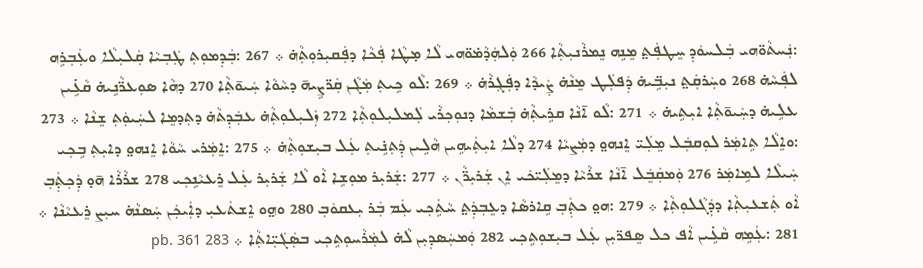:ܢܲܚܬܵܘ̈ܗܝ ܒܲܠܚܘܿܕܼ ܚܸܛܦܲܬ̤ ܡܸܢܹܗ ܢܸܡܪܵܢܝܼܬܼܵܐ 266 ܘܲܠܗܲܕܵܡ̇ܘ̈ܗܝ ܠܵܐ ܡ̣ܛܵܐ ܦܲܟܵܐ ܕܦܲܩܝܼܪܘܼܬܼܵܗ̇ ܀ 267 :ܒܲܕܼܡܘܼܬܼ ܛܲܒܼܝܵܐ ܩܲܠܝܼܠܵܐ ܘܥܲܒܼܪܹܗ ܠܦܲܚܵܗ̇ 268 ܘܚܲܪܩܲܬ̤ ܢܝܼܒܹ̈ܝܗ̇ ܕܲܦܠܲܛ ܡܸܢܵܗ̇ ܨܲܝܕܵܐ ܕܦܲܓܼܪܵܗ̇ ܀ 269 :ܠܵܘ ܟܹܝܬܼ ܡܲܓܵܢ ܩܲܪ̈ܨܹܝܗ̄ ܕܚܵܘܵܐ ܚܲܝܘ̄ܬܼܵܐ 270 ܕܗܵܐ ܣܘܼܥܪ̈ܵܢܹܝܗ̇ ܩܵܥܹ̇ܝܢ ܥܠܹܝܗ̇ ܕܚܲܝܘ̄ܬܼܵܐ ܐܝܼܬܹܝܗ̇ ܀ 271 :ܠܵܘ ܐ̄ܢܵܐ ܩܪܹܝܬܼܵܗ̇ ܒܲܫܡܵܐ ܕܢܘܼܟܼܪܵܝ ܠܲܡܠܝܼܠܘܼܬܼܵܐ 272 ܙܲܠܝܼܠܘܼܬܼܵܗ̇ ܥܒܲܕܼܬܵܗ̇ ܕܬܼܕܡܸܐ ܠܚܲܝܘܲܬܼ ܫܸܢܵܐ ܀ 273 :ܘܐܸܠܵܐ ܬܹܐܡܲܪ ܠܘܼܩܒܲܠ ܡܸܠܲܝ̈ ܐܸܢܗܘ̤ ܕܡܲܨܝܵܐ 274 ܕܠܵܐ ܐܝܼܬܲܝܗܹܝܢ ܗܵܠܹܝܢ ܕܲܬܼܢܹ̇ܝܬܼ ܥܲܠ ܒܝܼܫܘܼܬܼܵܗ̇ ܀ 275 :ܐܸܡܲܪܝ ܚܵܘܵܐ ܐܸܢܗܘ̤ ܕܐܝܼܬܼ ܒܹܟܼܝ ܚܲܝܠܵܐ ܠܡܹܐܡܲܪ 276 ܘܲܡܩܲܒܸܿܠ ܐ̄ܢܵܐ ܫܪܵܝܵܐ ܕܡܸܠܲܝ̈ܟܿܝ ܐܸܢ ܫܲܪܝܼܪ̈ܵܢ ܀ 277 :ܫܲܪܝܼܪ ܡܘܼܫܹܐ ܐܵܘ ܠܵܐ ܫܲܪܝܼܪ ܥܲܠ ܪܸܥܝܵܢܹܟܼܝ 278 ܫܪܵܪܵܐ ܗ̄ܘ̣ ܕܲܟܼܬ݂ܲܒܼ ܐܵܘ ܬܲܫܥܝܼܬܼܵܐ ܕܕܲܓܵܠܘܼܬܼܵܐ ܀ 279 :ܗܘ̤ ܟܬ݂ܲܒܼ ܩܹܐܪܣܵܐ ܕܥܸܒܼܕܲܬ̤ ܚܵܬܹܿܟܼܝ ܥܲܡ ܒܲܪ ܝܼܥܩܘܿܒܼ 280 ܘܗ̤ܘ ܐܸܫܬܿܥܝܼ ܕܐܲܝܟܲܢ ܚܲܣܢܵܗ̇ ܚܝܼܨ ܪܸܥܝܵܢܵܐ ܀ 281 :ܥܲܡܹܗ ܩܵܥܹ̇ܝܢ ܐܵܦ ܟܠ ܣܸܦܪ̈ܝܼܢ ܥܲܠ ܒܝܼܫܘܼܬܹܟܼܝ 282 ܘܲܡܚܲܣܕܼܝܼܢ ܠܵܗ̇ ܠܡܲܪܵܚܘܼܬܹܟܼܝ ܒܣܲܓܿܝܼ̈ܐܬܼܵܐ ܀ pb. 361 283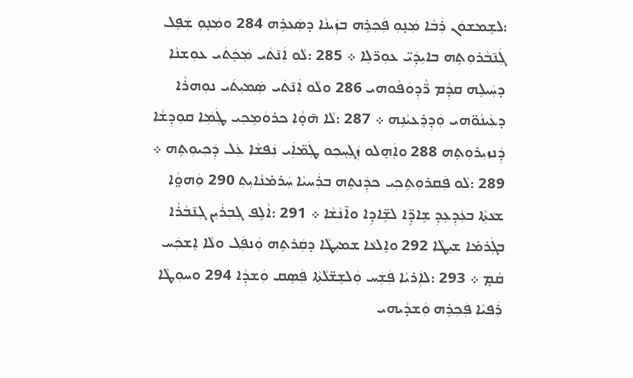:ܠܫܸܡܫܘܿܢ ܪܲܒܵܐ ܡܲܢ̣ܘܼ ܦܲܟܼܪܹܗ ܒܙܲܝܢܵܐ ܕܣܲܥܪܹܗ 284 ܘܡܲܢ̣ܘܼ ܫܲܦܸܠ ܓܲܢ̄ܒܵܪܘܼܬܹܗ ܒܐܝܼܕܲܝ̈ ܥܘܼܪ̈ܠܹܐ ܀ 285 :ܠܵܘ ܐܲܢ̄ܬܿܝ ܡܲܟܸܿܬܿܝ ܥܘܼܫܢܵܐ ܕܚܲܝܠܹܗ ܩܕܼܵܡ ܪ̈ܵܕܼܘܿܦܵܘܗܝ 286 ܘܠܵܘ ܐܲܢ̄ܬܿܝ ܣܲܡܝܼܬܿܝ ܢܘܼܗܪܵܐ ܕܥܲܝܢܵܘ̈ܗܝ ܘܲܕܼܪܸܥܝܵܢܹܗ ܀ 287 :ܠܵܐ ܗ̄ܘ̣ܵܐ ܟܪܘܿܡܹܟܼܝ ܛܲܡܲܐ ܩܘܼܕܼܫܵܐ ܕܲܢܙܝܼܪܘܼܬܹܗ 288 ܘܐܲܗܸܠܘ ܙܲܓܼܚܸܟܼܘ ܛܲܡ̈ܐܲܝ ܢܲܦܫܵܐ ܥܲܠ ܕܲܟܼܝܘܼܬܹܗ ܀ 289 :ܠܵܘ ܦܲܩܪܘܼܬܹܟܼܝ ܟܕܲܢܬܹܗ ܒܪܲܚܝܵܐ ܚܲܪܡ̇ܢܵܐܝܼܬܼ 290 ܘܲܗܘ̤ܵܐ ܫܥܵܬܼܵܐ ܒܥܲܕܼܥܹܕܼ ܫܹܐܕܹ̈ܐ ܠܫܹ̈ܐܕܹܐ ܘܐ̄ܢܵܫܵܐ ܀ 291 :ܐܵܠܹܦ ܓܼܒܼܪ݁ܝܼܢ ܓܼܢ̄ܒܵܪܵܐ ܒܓܲܪܡ̇ܐ ܫܝܼܛܵܐ 292 ܘܐܸܠܥܵܐ ܫܡܝܼܛܵܐ ܕܩܲܪܬܹܗ ܘܲܢܦ݂ܲܠ ܘܠܵܐ ܐܸܫܟܲܚ ܩܵܡ̣ ܀ 293 :ܠܐܲܪܝܵܐ ܦܲܫܲܚ ܘܲܠܫܸܫ̈ܠܵܬܼܵܐ ܦܲܣܸܩ ܘܲܫܕܼܵܐ 294 ܘܚܘܼܛܵܐ ܪܲܦܝܵܐ ܦܲܟܼܪܹܗ ܘܲܫܕܵܝܗܝ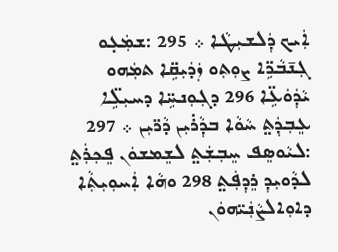ܐܲܝܟ ܕܲܠܫܝܼܛܵܐ ܀ 295 :ܫܡܲܥ̣ܘ ܓܼܢ̄ܒܵܪܹ̈ܐ ܨܘܼܬܼܘ ܙܲܕܿܝܼܩܹ̈ܐ ܬܡܲܗܘ ܝܵܕܲܘܿܥܹ̈ܐ 296 ܕܓܼܘܼܢܚܹ̈ܐ ܕܚܝܼܠܹ̈ܐ ܥܸܒܼܕܲܬ̤ ܚܵܘܵܐ ܒܕܼܵܪ݁ܝܼܢ ܕܵܪ̈ܝܼܢ ܀ 297 :ܠܝܵܘܣܸܦ ܚܸܒܼܫܲܬ̤ ܠܫܸܡܫܘܿܢ ܦܸܟܼܪܲܬ̤ ܠܕܵܘܝܼܕܼ ܪܸܕܼܦܲܬ̤ 298 ܘܗܵܐ ܐܲܚܘܼܝܼܬܼܵܐ ܕܐܘܼܐܠܨܵܢܲܝ̈ܗܘܿܢ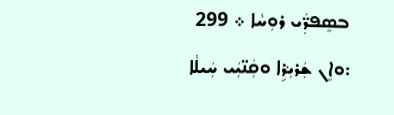ܒܣܸܦܪ̈ܲܝ ܪܘܼܚܵܐ ܀ 299 :ܘܐܸܢ ܫܲܪܝܼܪܹ݁ܐ ܘܩܲܢ̈ܝܲܝ ܚܲܝܠܵܐ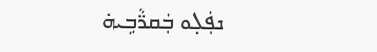ܢܦܲܠ̣ܘ ܒܲܩܪ̈ܵܒܹܝܗ̇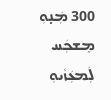300 ܡܲܢ̣ܘܼ ܡܸܫܟܲܚ ܠܲܡܥܲܙܵܝܘܼ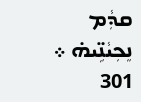ܩܕܼܵܡ ܢܸܟܼܝܵܢܹ̈ܝܗ̇ ܀ 301